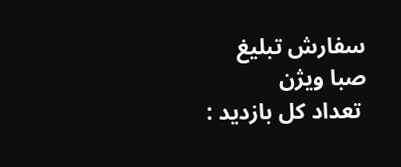سفارش تبلیغ
صبا ویژن
 تعداد کل بازدید :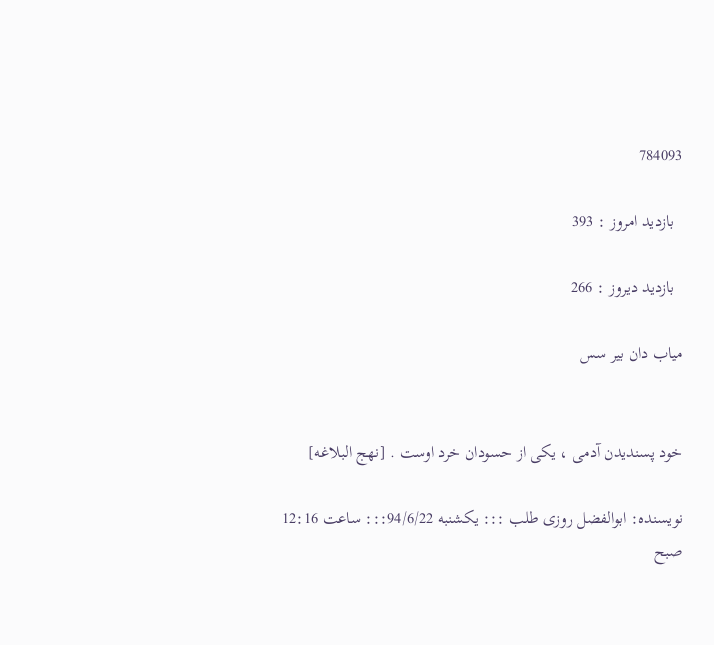784093

  بازدید امروز : 393

  بازدید دیروز : 266

میاب دان بیر سس


خود پسندیدن آدمى ، یکى از حسودان خرد اوست . [نهج البلاغه]

نویسنده: ابوالفضل روزی طلب ::: یکشنبه 94/6/22::: ساعت 12:16 صبح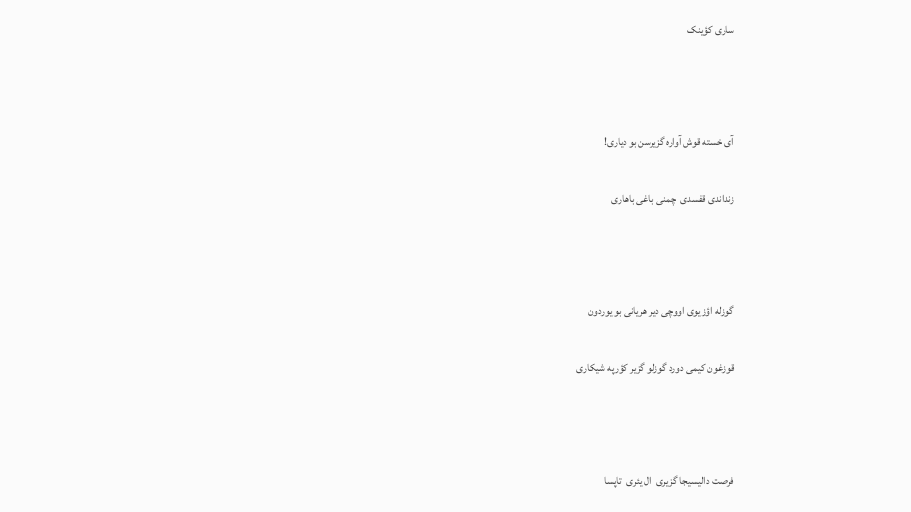ساری کؤینک



آی خسته قوش آواره گزیرسن بو دیاری!

زنداندی قفسدی  چمنی باغی باهاری



گوزله اؤزیوی اووچی دیر هریانی بو یوردون

قوزغون کیمی دورد گوزلو گزیر کؤرپه شیکاری



فرصت دالیسیجا گزیری  ال یئری  تاپسا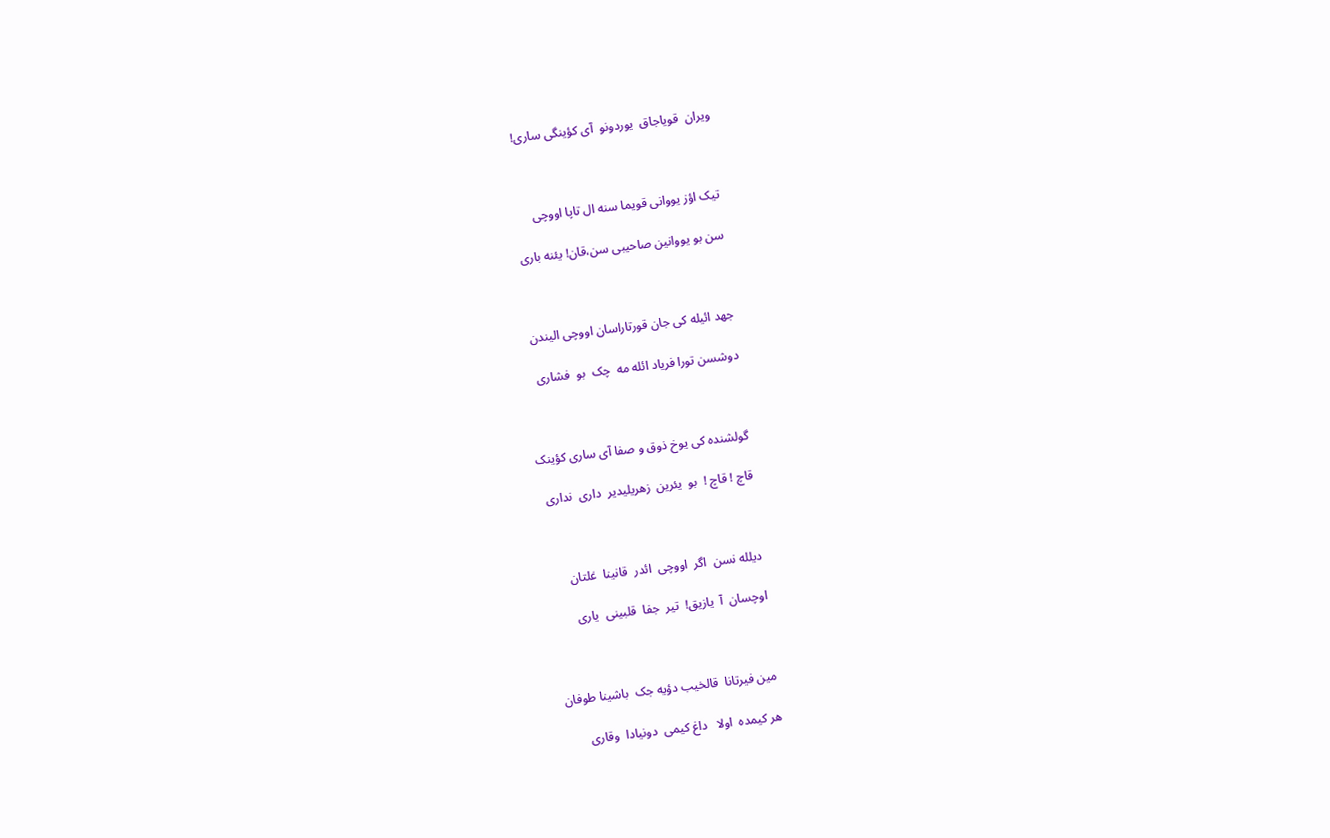ویران  قویاجاق  یوردونو  آی کؤینگی ساری!



تیک اؤز یووانی قویما سنه ال تاپا اووچی

سن بو یووانین صاحیبی سن،قان! یئنه باری



جهد ائیله کی جان قورتاراسان اووچی الیندن

دوشسن تورا فریاد ائله مه  چک  بو  فشاری



گولشنده کی یوخ ذوق و صفا آی ساری کؤینک

قاچ ! قاچ !  بو  یئرین  زهریلیدیر  داری  نداری



دیلله نسن  اگر  اووچی  ائدر  قانینا  غلتان

اوچسان  آ  یازیق!  تیر  جفا  قلبینی  یاری



مین فیرتانا  قالخیب دؤیه جک  باشینا طوفان

هر کیمده  اولا   داغ کیمی  دونیادا  وقاری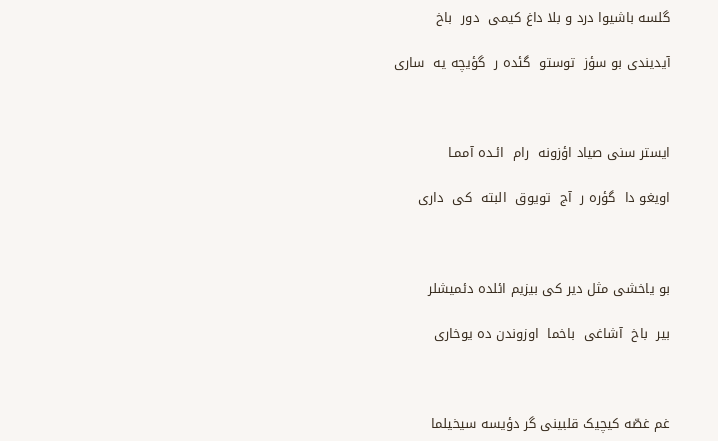گلسه باشیوا درد و بلا داغ کیمی  دور  باخ

آیدیندی بو سؤز  توستو  گئده ر  گؤیچه یه  ساری



ایستر سنی صیاد اؤزونه  رام  ائـده آممـا

اویغو دا  گؤره ر  آج  تویوق  البته  کی  داری



بو یاخشی مثل دیر کی بیزیم ائلده دئمیشلر

بیر  باخ  آشاغی  باخما  اوزوندن ده یوخاری



غم غصّه کیچیک قلبینی گر دؤیسه سیخیلما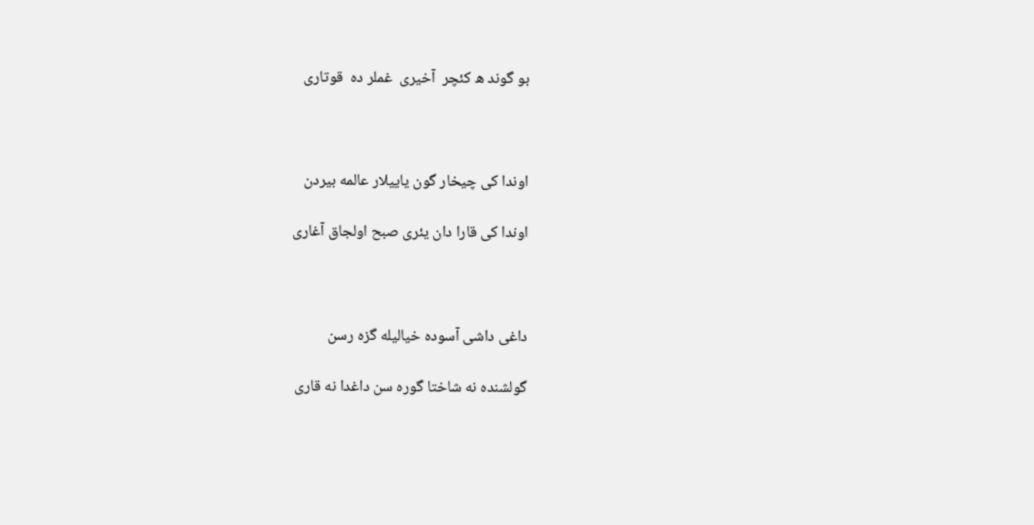بو گوند ه کئچر  آخیری  غملر ده  قوتاری



اوندا کی چیخار گون یاییلار عالمه بیردن

اوندا کی قارا دان یئری صبح اولجاق آغاری



داغی داشی آسوده خیالیله گزه رسن

گولشنده نه شاختا گوره سن داغدا نه قاری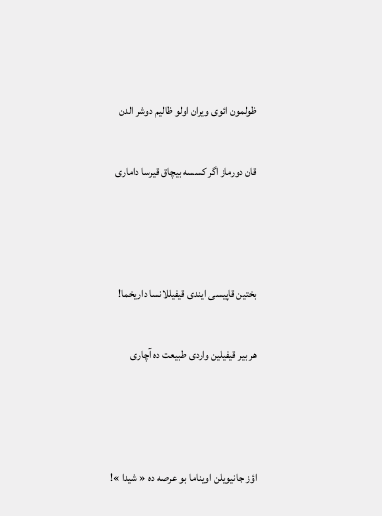ظولمون ائوی ویران اولو ظالیم دوشر الدن

قان دورماز اگر کسسه بیچاق قیرسا داماری



بختین قاپیسی ایندی قیفیللانسا داریخما!

هر بیر قیفیلین واردی طبیعت ده آچاری



اؤز جانیویلن اویناما بو عرصه ده « شیدا »!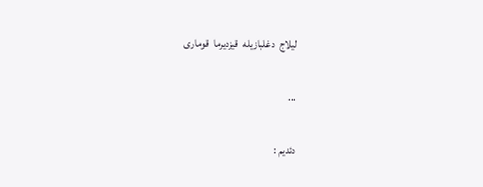لیلاج  دغلبازیله  قیزدیرما  قوماری

...

دئدیم :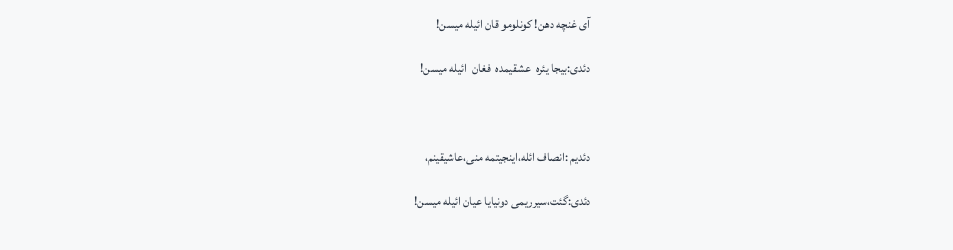آی غنچه دهن! کونلومو قان ائیله میسن!

دئدی:بیجا یئره  عشقیمده  فغان  ائیله میسن!



دئدیم :انصاف ائله،اینجیتمه منی،عاشیقینم،

دئدی:گئت،سیرریمی دونیایا عیان ائیله میسن!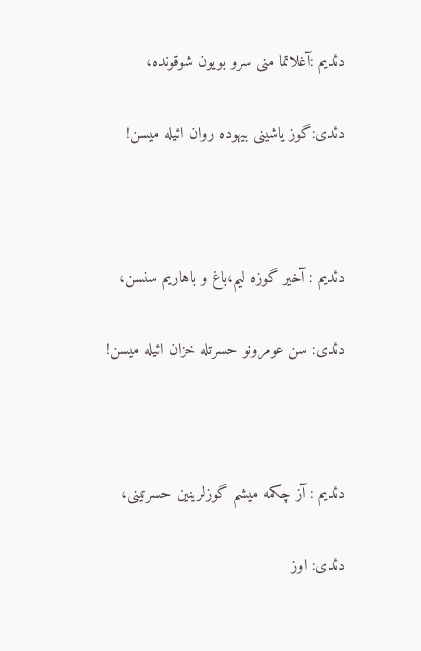دئدیم :آغلاتما منی سرو بویون شوقونده،

دئدی:گوز یاشینی بیهوده روان ائیله میسن!



دئدیم : آخیر گوزه لیم،باغ و باهاریم سنسن،

دئدی: سن عومرونو حسرتله خزان ائیله میسن!



دئدیم : آز چکمه میشم گوزلرینین حسرتینی،

دئدی: اوز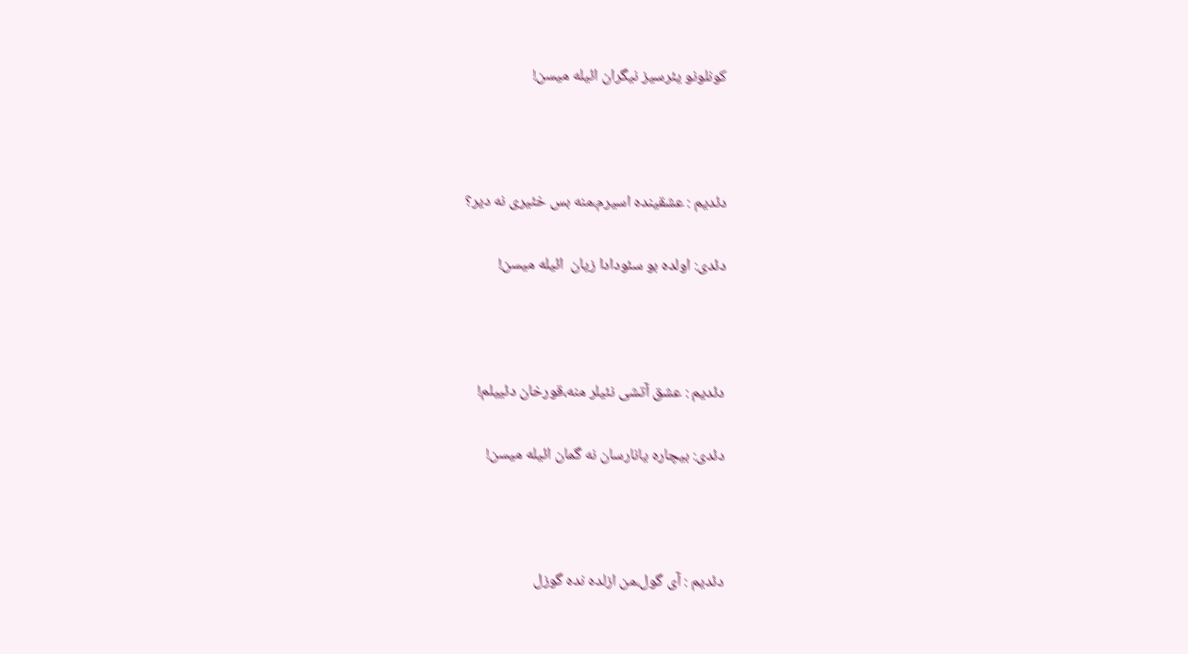کونلونو یئرسیز نیگران ائیله میسن!



دئدیم : عشقینده اسیرم،منه بس خئیری نه دیر؟

دئدی: اولده بو سئودادا زیان  ائیله میسن!



دئدیم : عشق آتشی نئیلر منه،قورخان دئییلم!

دئدی: بیچاره یانارسان نه گمان ائیله میسن!



دئدیم : آی گول،من ازلده نده گوزل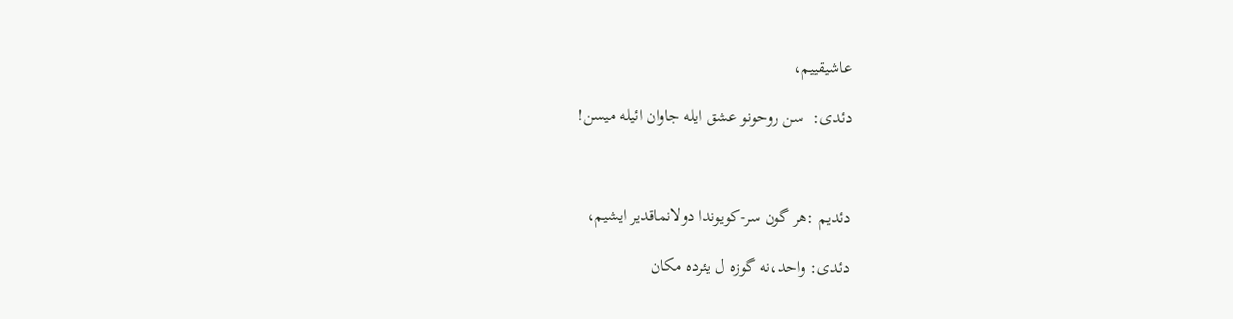عاشیقییم،

دئدی:  سن روحونو عشق ایله جاوان ائیله میسن!



دئدیم :هر گون سر-کویوندا دولانماقدیر ایشیم،

دئدی: واحد،نه گوزه ل یئرده مکان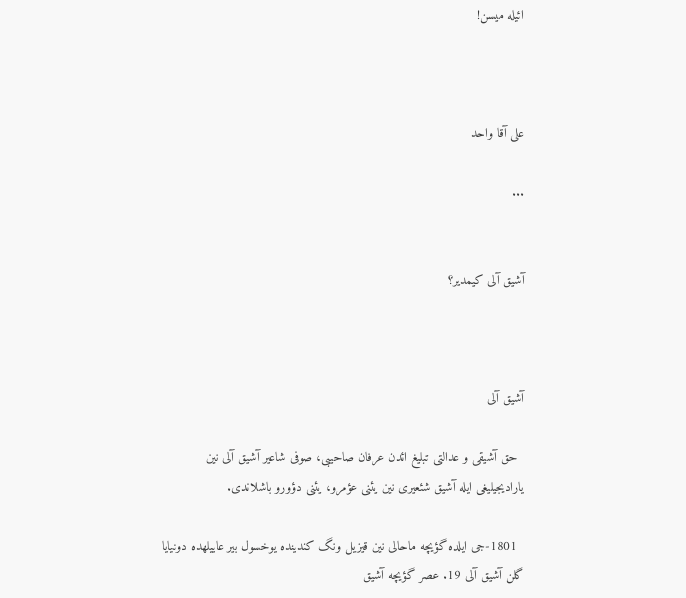ائیله میسن!



علی آقا واحد

...


آشیق آلی کیمدیر؟



آشیق آلی

  حق آشیقی و عدالتی تبلیغ ائدن عرفان صاحیبی، صوفی شاعیر آشیق آلی نین یارادیجیلیغی ایله آشیق شئعیری نین یئنی عؤمرو، یئنی دؤورو باشلاندی.

  1801-جی ایلده گؤیچه ماحالی نین قیزیل ونگ کندینده یوخسول بیر عاییلهده دونیایا گلن آشیق آلی 19. عصر گؤیچه آشیق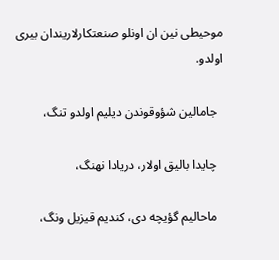موحیطی نین ان اونلو صنعتکارلاریندان بیری اولدو.

  جامالین شؤوقوندن دیلیم اولدو تنگ،

  چایدا بالیق اولار، دریادا نهنگ،

  ماحالیم گؤیچه دی، کندیم قیزیل ونگ،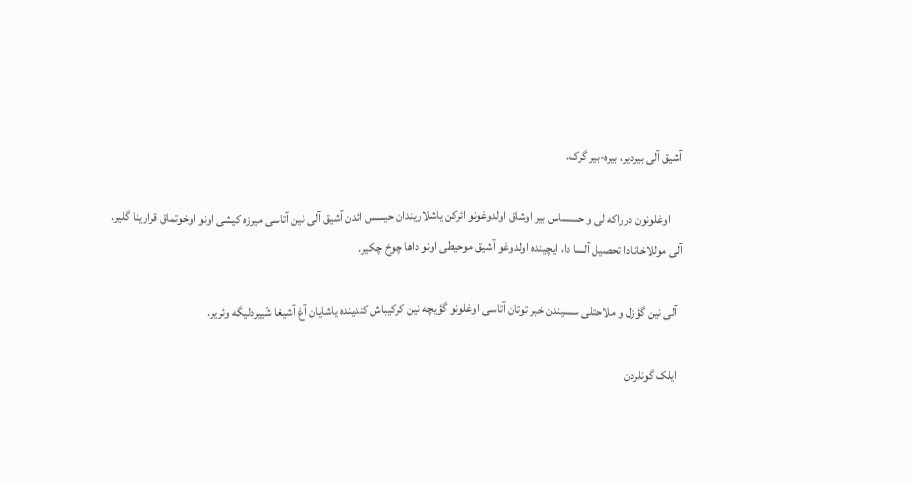آشیق آلی بیردیر، بیره-بیر گرک.

     اوغلونون درراکه لی و حسساس بیر اوشاق اولدوغونو ائرکن یاشلاریندان حیسس ائدن آشیق آلی نین آتاسی میرزه کیشی اونو اوخوتماق قرارینا گلیر. آلی موللاخانادا تحصیل آلسا دا، ایچینده اولدوغو آشیق موحیطی اونو داها چوخ چکیر.

  آلی نین گؤزل و ملاحتلی سسیندن خبر توتان آتاسی اوغلونو گؤیچه نین کرکیباش کندینده یاشایان آغ آشیغا شّییردلیگه وئریر.

  ایلک گونلردن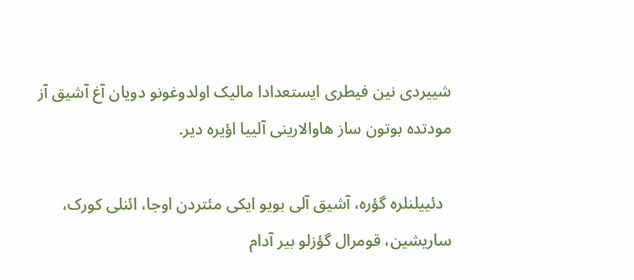شییردی نین فیطری ایستعدادا مالیک اولدوغونو دویان آغ آشیق آز مودتده بوتون ساز هاوالارینی آلییا اؤیره دیر.

  دئییلنلره گؤره، آشیق آلی بویو ایکی مئتردن اوجا، ائنلی کورک، ساریشین، قومرال گؤزلو بیر آدام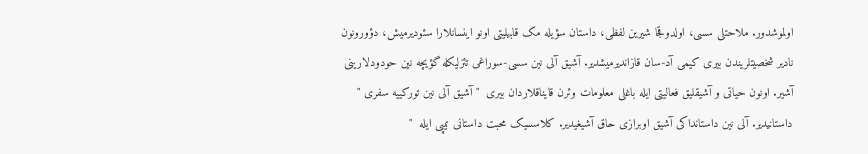اولموشدور. ملاحتلی سسی، اولدوقجا شیرین لفظی، داستان سؤیله مک قابیلیتی اونو اینسانلارا سئودیرمیش، دؤورونون نادیر شخصیتلریندن بیری کیمی آد-سان قازاندیرمیشدیر. آشیق آلی نین سسی-سوراغی تئزلیکله گؤیچه نین حودودلارینی آشیر. اونون حیاتی و آشیقلیق فعالیتی ایله باغلی معلومات وئرن قایناقلاردان بیری  " آشیق آلی نین تورکییه سفری "  داستانیدیر. آلی نین داستانداکی آشیق اوبرازی حاق آشیغیدیر. کلاسسیک محبت داستانی تیپی ایله  "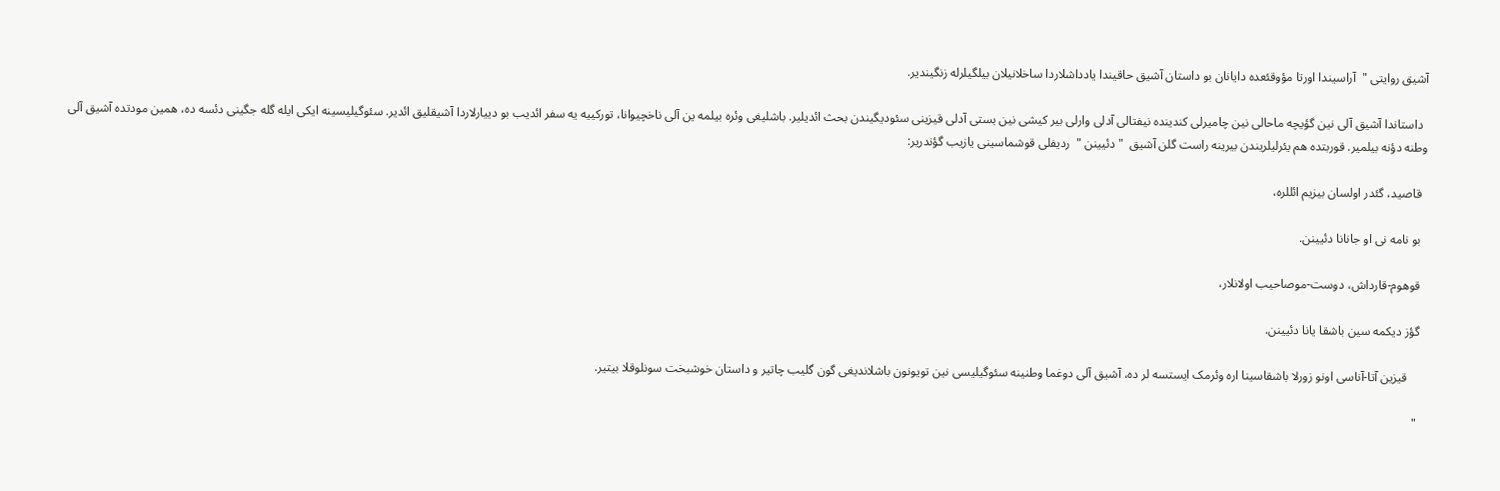آشیق روایتی "  آراسیندا اورتا مؤوقئعده دایانان بو داستان آشیق حاقیندا یادداشلاردا ساخلانیلان بیلگیلرله زنگیندیر.

  داستاندا آشیق آلی نین گؤیچه ماحالی نین چامیرلی کندینده نیفتالی آدلی وارلی بیر کیشی نین بستی آدلی قیزینی سئودیگیندن بحث ائدیلیر. باشلیغی وئره بیلمه ین آلی ناخچیوانا، تورکییه یه سفر ائدیب بو دییارلاردا آشیقلیق ائدیر. سئوگیلیسینه ایکی ایله گله جگینی دئسه ده، همین مودتده آشیق آلی وطنه دؤنه بیلمیر. قوربتده هم یئرلیلریندن بیرینه راست گلن آشیق  " دئیینن "  ردیفلی قوشماسینی یازیب گؤندریر:

  قاصید، گئدر اولسان بیزیم ائللره،

  بو نامه نی او جانانا دئیینن.

  قوهوم-قارداش، دوست-موصاحیب اولانلار،

  گؤز دیکمه سین باشقا یانا دئیینن.

      قیزین آتا-آناسی اونو زورلا باشقاسینا اره وئرمک ایستسه لر ده، آشیق آلی دوغما وطنینه سئوگیلیسی نین تویونون باشلاندیغی گون گلیب چاتیر و داستان خوشبخت سونلوقلا بیتیر.

   "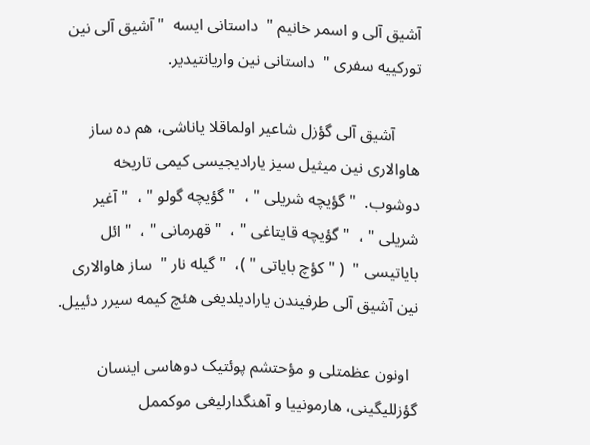آشیق آلی و اسمر خانیم "  داستانی ایسه  " آشیق آلی نین تورکییه سفری "  داستانی نین واریانتیدیر.

      آشیق آلی گؤزل شاعیر اولماقلا یاناشی، هم ده ساز هاوالاری نین میثیل سیز یارادیجیسی کیمی تاریخه دوشوب.  " گؤیچه شریلی " ،  " گؤیچه گولو " ،  " آغیر شریلی " ،  " گؤیچه قایتاغی " ،  " قهرمانی " ،  " ائل بایاتیسی "  ( " کؤچ بایاتی " )،  " گیله نار "  ساز هاوالاری نین آشیق آلی طرفیندن یارادیلدیغی هئچ کیمه سیرر دئییل.

  اونون عظمتلی و مؤحتشم پوئتیک دوهاسی اینسان گؤزللیگینی، هارمونییا و آهنگدارلیغی موکممل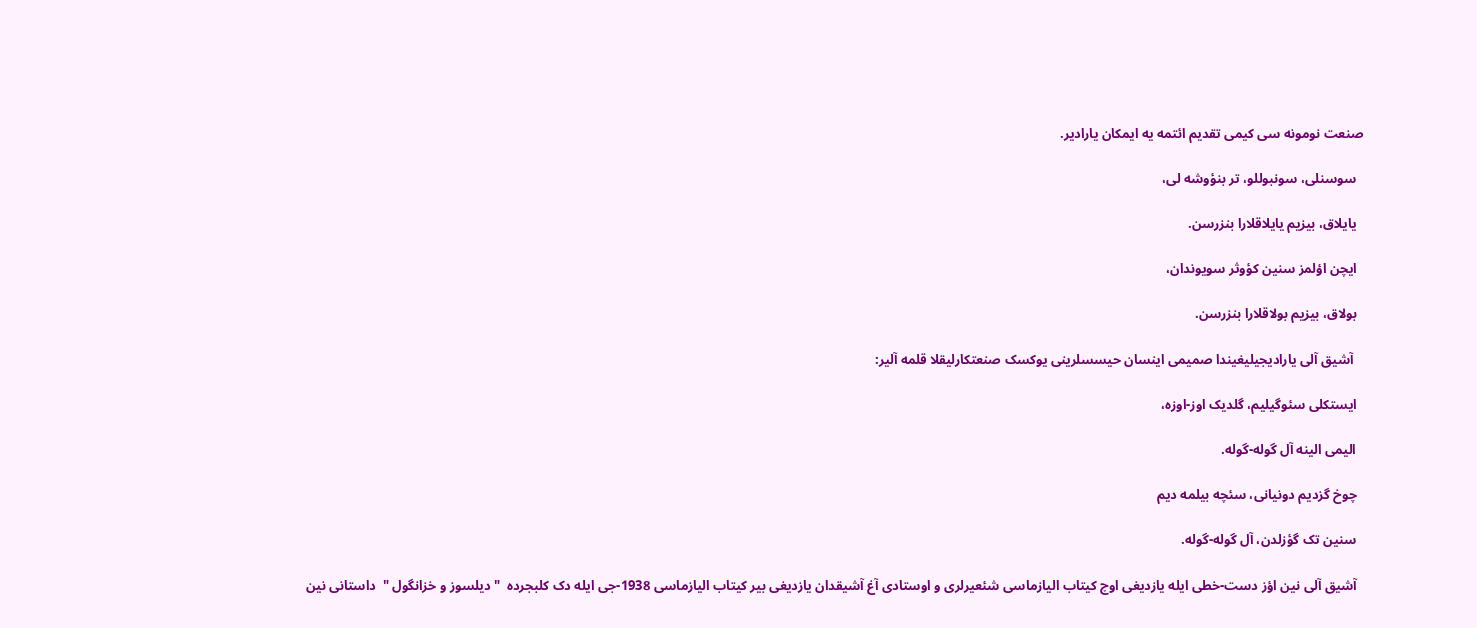صنعت نومونه سی کیمی تقدیم ائتمه یه ایمکان یارادیر.

  سوسنلی، سونبوللو، تر بنؤوشه لی،

  یایلاق، بیزیم یایلاقلارا بنزرسن.

  ایچن اؤلمز سنین کؤوثر سویوندان،

  بولاق، بیزیم بولاقلارا بنزرسن.

   آشیق آلی یارادیجیلیغیندا صمیمی اینسان حیسسلرینی یوکسک صنعتکارلیقلا قلمه آلیر:

  ایستکلی سئوگیلیم، گلدیک اوز-اوزه،

  الیمی الینه آل گوله-گوله.

  چوخ گزدیم دونیانی، سئچه بیلمه دیم

  سنین تک گؤزلدن، آل گوله-گوله.

  آشیق آلی نین اؤز دست-خطی ایله یازدیغی اوچ کیتاب الیازماسی شئعیرلری و اوستادی آغ آشیقدان یازدیغی بیر کیتاب الیازماسی 1938-جی ایله دک کلبجرده  " دیلسوز و خزانگول "  داستانی نین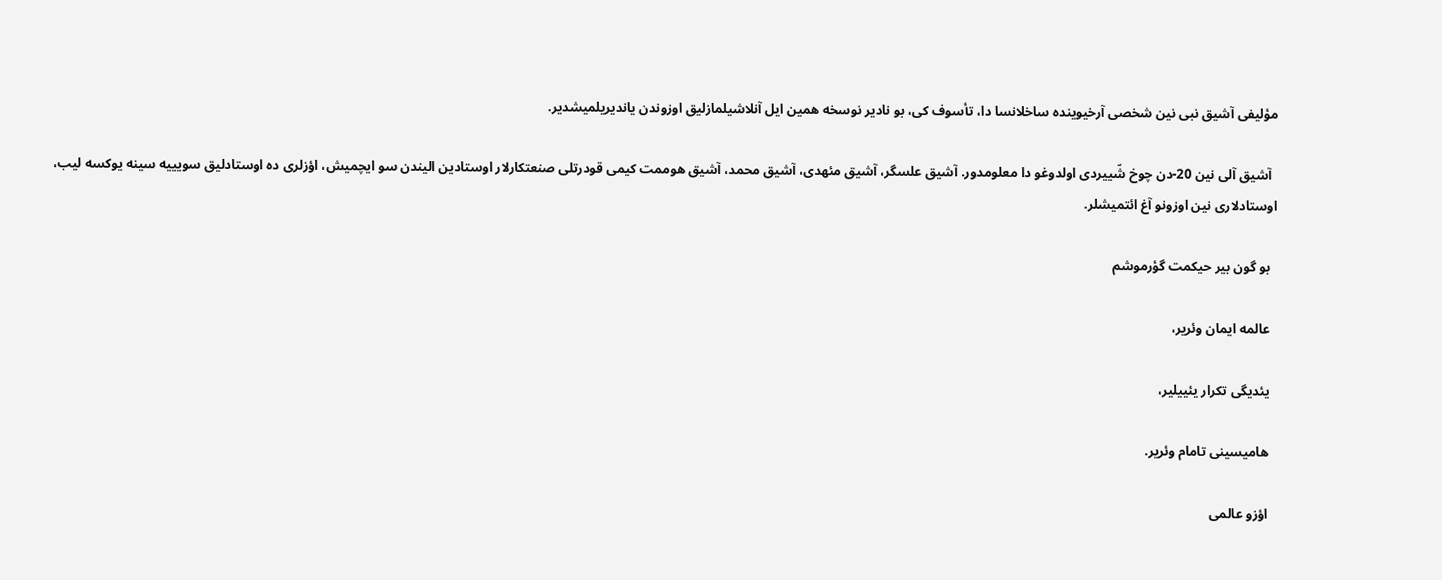مؤلیفی آشیق نبی نین شخصی آرخیوینده ساخلانسا دا، تأسوف کی، بو نادیر نوسخه همین ایل آنلاشیلمازلیق اوزوندن یاندیریلمیشدیر.

  آشیق آلی نین 20-دن چوخ شّییردی اولدوغو دا معلومدور. آشیق علسگر، آشیق مئهدی، آشیق محمد، آشیق هوممت کیمی قودرتلی صنعتکارلار اوستادین الیندن سو ایچمیش، اؤزلری ده اوستادلیق سویییه سینه یوکسه لیب، اوستادلاری نین اوزونو آغ ائتمیشلر.

  بو گون بیر حیکمت گؤرموشم

  عالمه ایمان وئریر،

  یئدیگی تکرار یئییلیر،

  هامیسینی تامام وئریر.

  اؤزو عالمی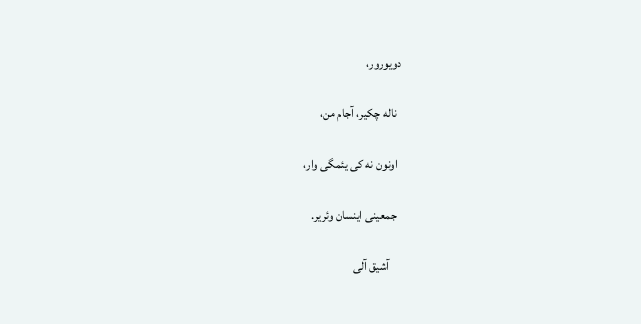دویورور،

  ناله چکیر، آجام من،

  اونون نه کی یئمگی وار،

  جمعینی اینسان وئریر.

     آشیق آلی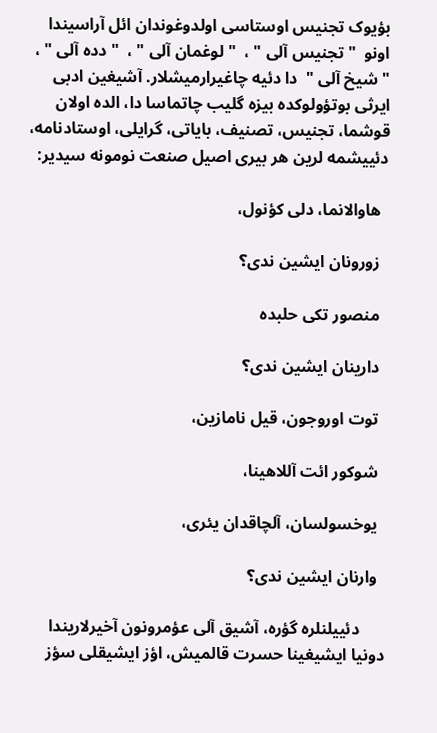بؤیوک تجنیس اوستاسی اولدوغوندان ائل آراسیندا اونو  " تجنیس آلی " ،  " لوغمان آلی " ،  " دده آلی " ،  " شیخ آلی "  دا دئیه چاغیرارمیشلار. آشیغین ادبی ایرثی بوتؤولوکده بیزه گلیب چاتماسا دا، الده اولان قوشما، تجنیس، تصنیف، بایاتی، گرایلی، اوستادنامه، دئییشمه لرین هر بیری اصیل صنعت نومونه سیدیر:

  هاوالانما، دلی کؤنول،

  زورونان ایشین ندی؟

  منصور تکی حلبده

  دارینان ایشین ندی؟

  توت اوروجون، قیل نامازین،

  شوکور ائت آللاهینا،

  یوخسولسان، آلچاقدان یئری،

  وارنان ایشین ندی؟

      دئییلنلره گؤره، آشیق آلی عؤمرونون آخیرلاریندا دونیا ایشیغینا حسرت قالمیش، اؤز ایشیقلی سؤز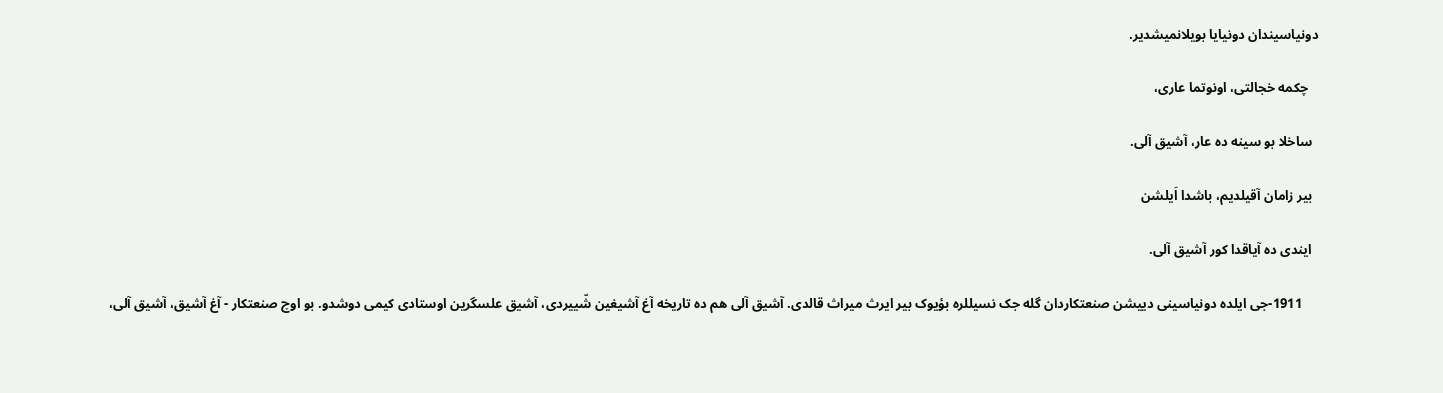دونیاسیندان دونیایا بویلانمیشدیر.

   چکمه خجالتی، اونوتما عاری،

  ساخلا بو سینه ده عار، آشیق آلی.

  بیر زامان آقیلدیم، باشدا اَیلشن

  ایندی ده آیاقدا کور آشیق آلی.

     1911-جی ایلده دونیاسینی دییشن صنعتکاردان گله جک نسیللره بؤیوک بیر ایرث میراث قالدی. آشیق آلی هم ده تاریخه آغ آشیغین شّییردی، آشیق علسگرین اوستادی کیمی دوشدو. بو اوچ صنعتکار - آغ آشیق، آشیق آلی،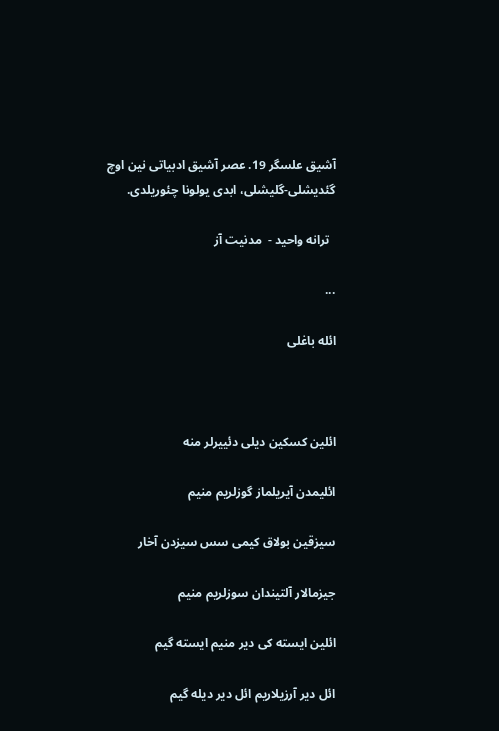آشیق علسگر 19. عصر آشیق ادبیاتی نین اوچ گئدیشلی-گلیشلی، ابدی یولونا چئوریلدی.

  ترانه واحید -  مدنیت آز

...

ائله باغلی



ائلین کسکین دیلی دئییرلر منه

ائلیمدن آیریلماز گوزلریم منیم

سیزقین بولاق کیمی سس سیزدن آخار

جیزمالار آلتیندان سوزلریم منیم

ائلین ایسته کی دیر منیم ایسته گیم

ائل دیر آرزیلاریم ائل دیر دیله گیم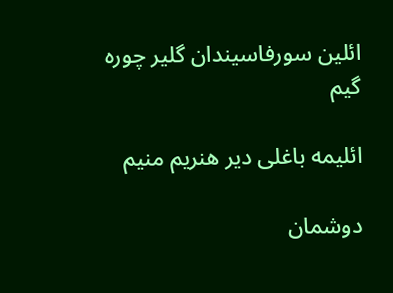ائلین سورفاسیندان گلیر چوره گیم

ائلیمه باغلی دیر هنریم منیم

دوشمان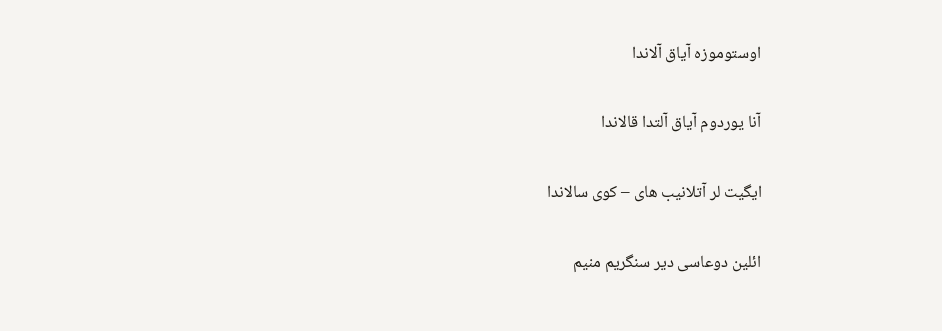اوستوموزه آیاق آلاندا

آنا یوردوم آیاق آلتدا قالاندا

ایگیت لر آتلانیب های – کوی سالاندا

ائلین دوعاسی دیر سنگریم منیم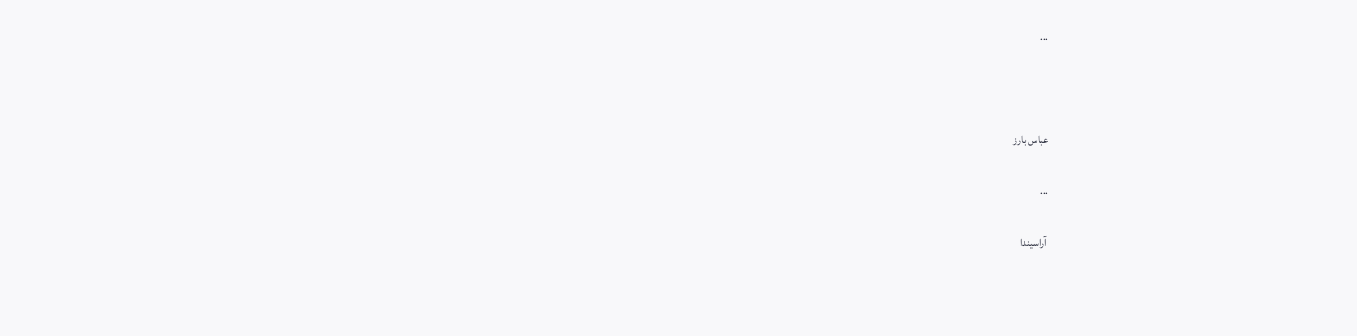...



عباس بارز

...

 آراسیندا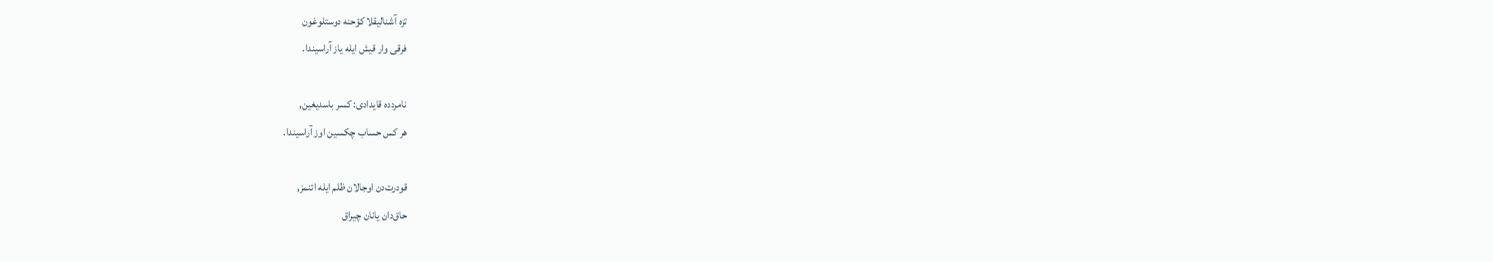تزه آشنالیقلا کؤحنه دوستلوغون
فرقی وار قیش ایله یاز آرا‌سیندا.

نامردده قایدادی: کسر باسدیغین,
هر کس حساب چکسین اوز آرا‌سیندا.

قودرت‌دن اوجالان ظلم ایله ائنمز,
حاق‌دان یانان چیراق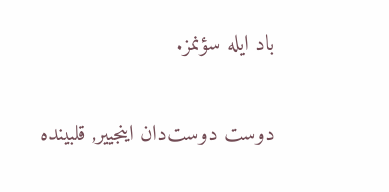باد ایله سؤنمز.

دوست دوست‌دان اینجییر, قلبینده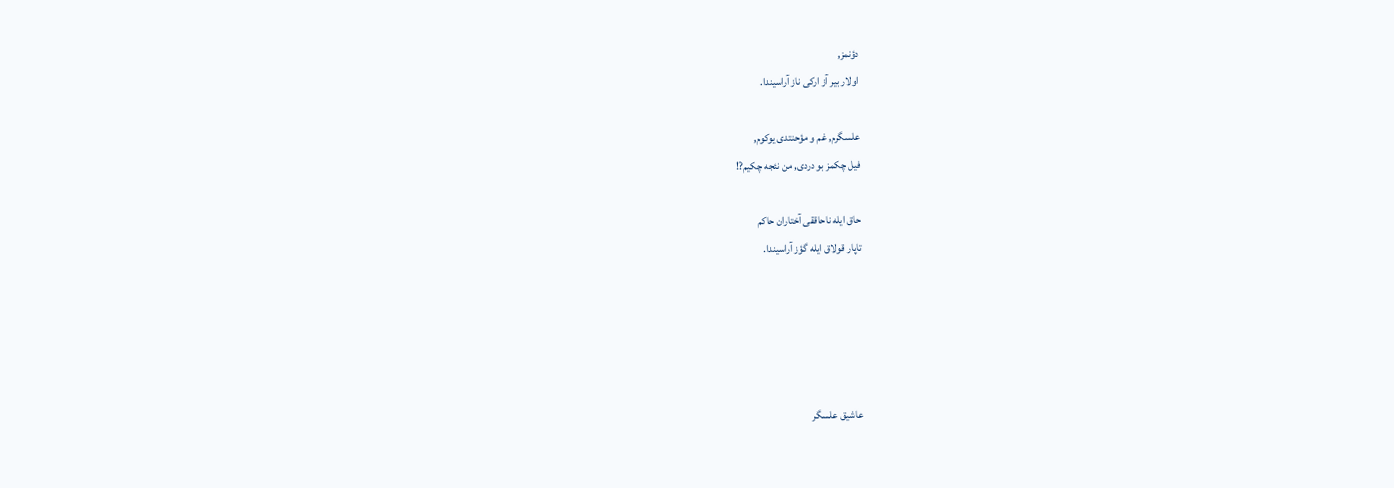دؤنمز,
اولار بیر آز ارکی ناز آرا‌سیندا.

علسگرم, غم و مؤحنتدی یوکوم,
فیل چکمز بو دردی, من نئجه چکیم?!

حاق ایله ناحاققی آختاران حاکم
تاپار قولاق ایله گؤز آرا‌سیندا.





عاشیق علسگر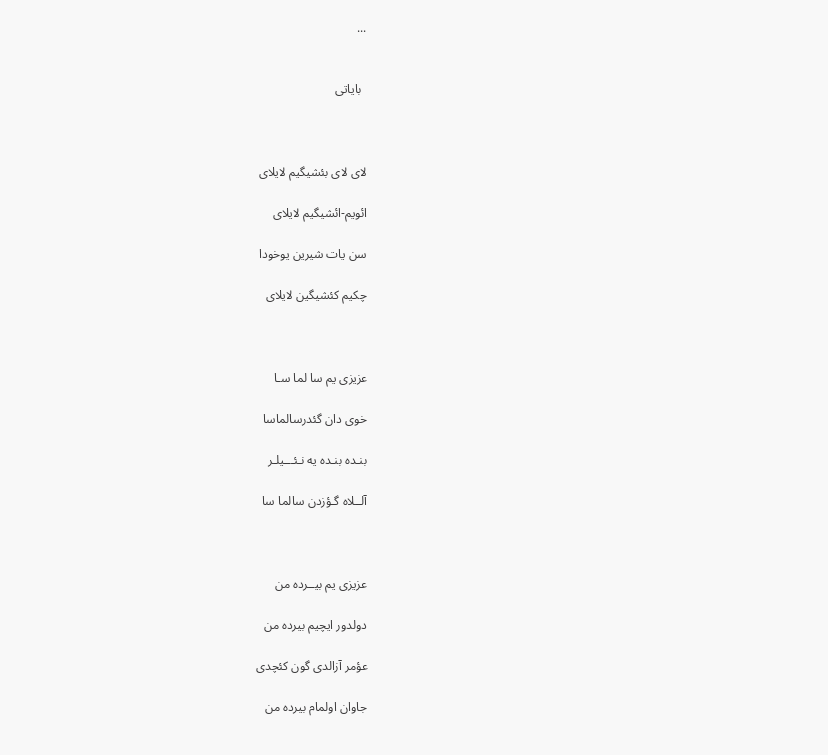...


  بایاتی



لای لای بئشیگیم لایلای

ائویم-ائشیگیم لایلای

سن یات شیرین یوخودا

چکیم کئشیگین لایلای



عزیزی یم سا لما سـا

خوی دان گئدرسالماسا

بنـده بنـده یه نـئـــیلـر

آلــلاه گـؤزدن سالما سا



عزیزی یم بیــرده من

دولدور ایچیم بیرده من

عؤمر آزالدی گون کئچدی

جاوان اولمام بیرده من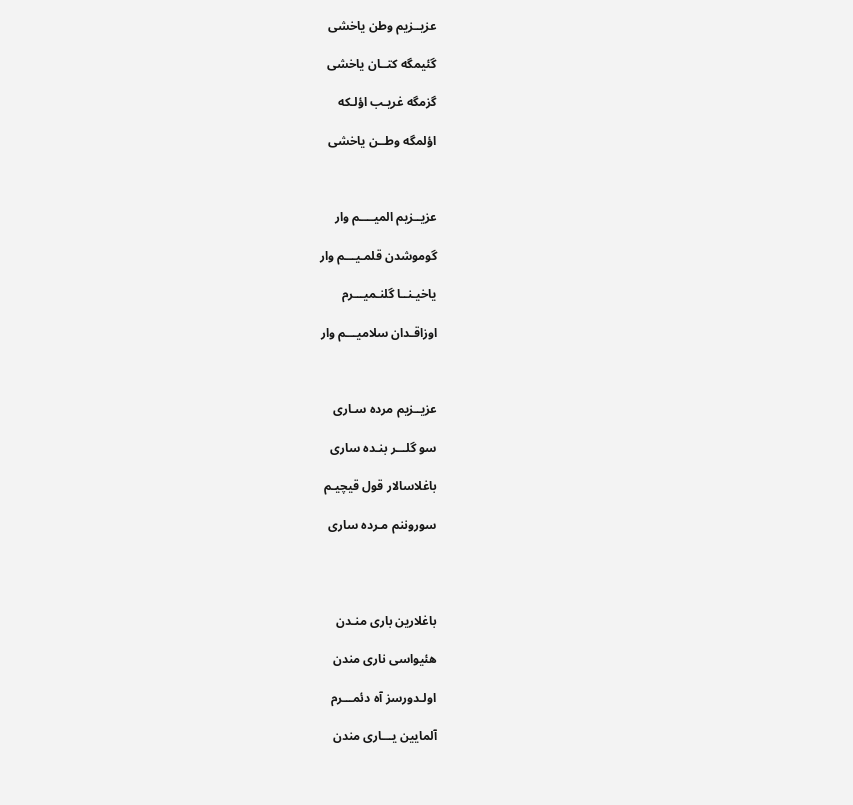عزیــزیم وطن یاخشی

گئیمگه کتــان یاخشی

گزمگه غریـب اؤلـکه

اؤلمگه وطــن یاخشی



عزیــزیم المیــــم وار

گوموشدن قلمـیـــم وار

یاخیـنــا گلنـمیـــرم

اوزاقـدان سلامیـــم وار



عزیــزیم مرده سـاری

سو گلـــر بنـده ساری

باغلاسالار قول قیچیـم

سوروننم مـرده ساری




باغلارین باری منـدن

هئیواسی ناری مندن

اولـدورسز آه دئمـــرم

آلمایین یـــاری مندن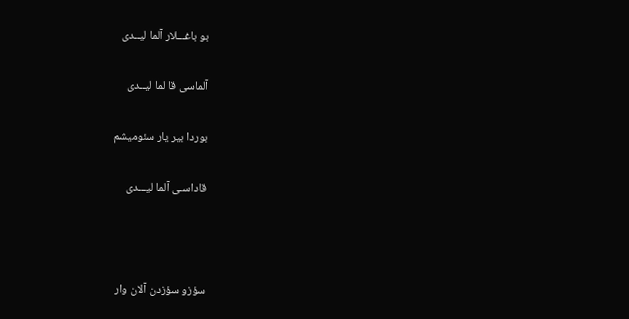بو باغـــلار آلما لیــدی

آلماسی قا لما لیــدی

بوردا بیر یار سئومیشم

قاداسـی آلما لیـــدی



سؤزو سؤزدن آلان وار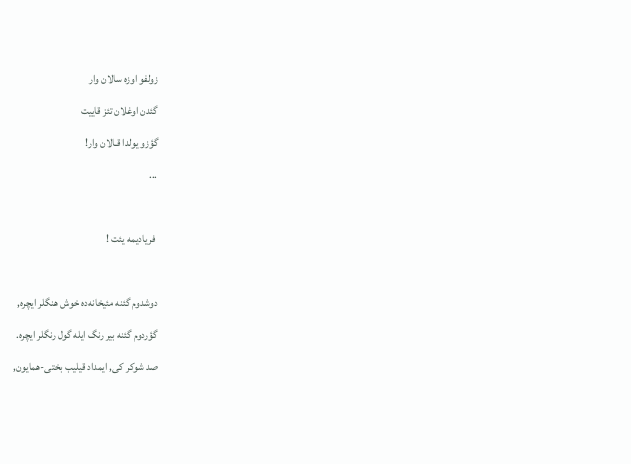زولفو اوزه سالان وار

گئدن اوغلان تئز قاییت

گؤزو یولدا قـالان وار!

...



 فریادیمه یئت !



دوشدوم گئنه مئیخانه‌ده خوش هنگلر ایچره,

گؤردوم گئنه بیر رنگ ایله گول رنگلر ایچره.

صد شوکر کی, ایمداد قیلیب بختی-همایون,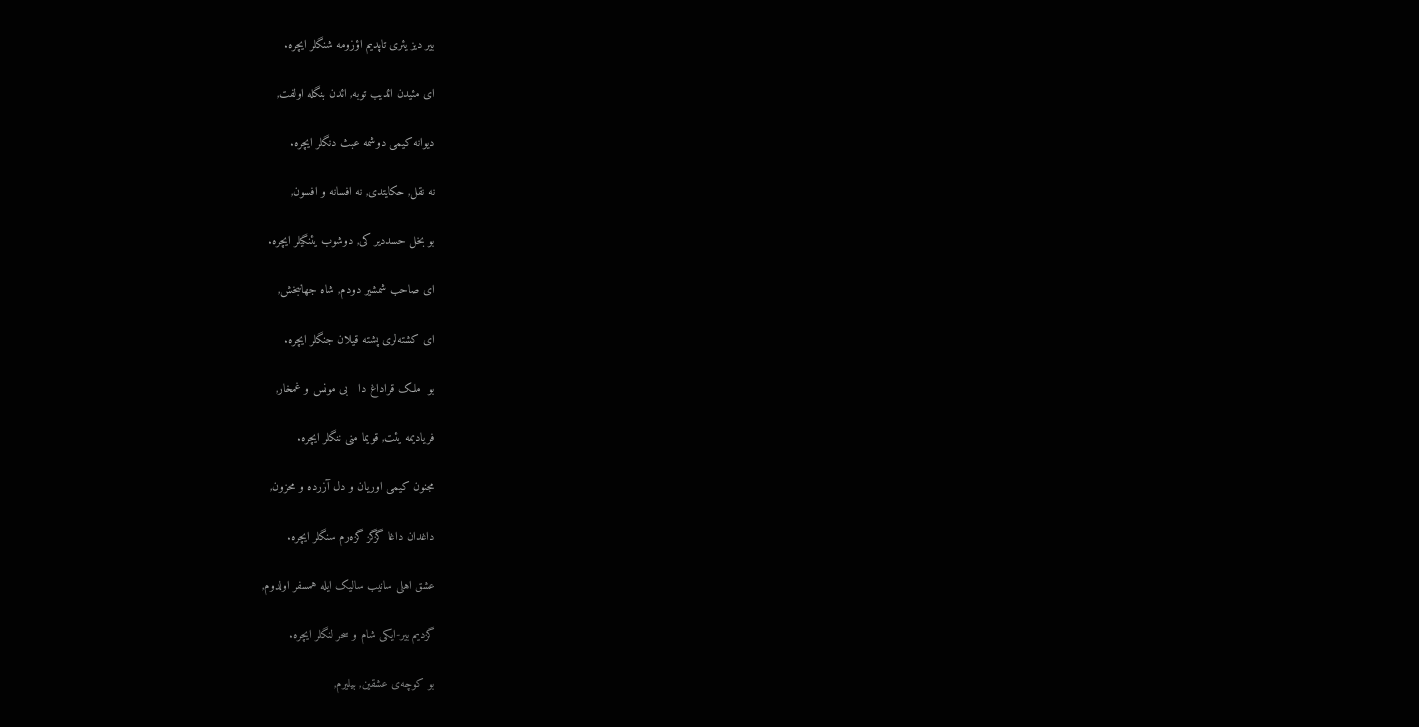بیر دیز یئری تاپدیم اؤزومه شنگلر ایچره.

ای مئیدن ائدیب توبه‌, ائدن بنگله اولفت,

دیوانه کیمی دوشمه عبث دنگلر ایچره.

نه نقل, حکایتدی, نه افسانه و افسون,

بو بخل حسددیر کی, دوشوب یئنگیلر ایچره.

ای صاحب شمشیر دودم, شاه جهانبخش,

ای کشته‌لری پشته قیلان جنگلر ایچره.

بو  ملک قراداغ دا   بی مونس و غمخار,

فریادیمه یئت, قویما منی ننگلر ایچره.

مجنون کیمی اوریان و دل آزرده و محزون,

داغدان داغا گزگز گزه‌رم سنگلر ایچره.

عشق اهلی سانیب سالیک ایله همسفر اولدوم,

گزدیم بیر-ایکی شام و سحر لنگلر ایچره.

بو کوچه‌ی عشقین, بیلیرم,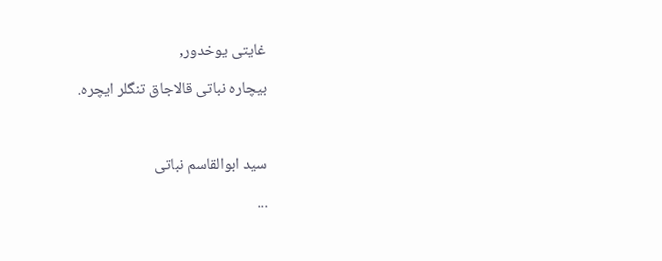غایتی یوخدور,

بیچاره نباتی قالاجاق تنگلر ایچره.



سید ابوالقاسم نباتی

...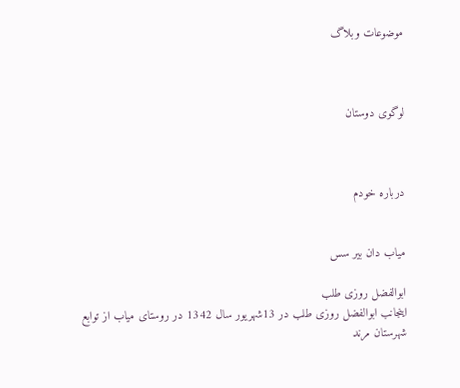موضوعات وبلاگ



لوگوی دوستان



درباره خودم


میاب دان بیر سس

ابوالفضل روزی طلب
اینجانب ابوالفضل روزی طلب در 13شهریور سال 1342 در روستای میاب از توابع شهرستان مرند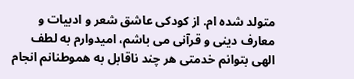متولد شده ام. از کودکی عاشق شعر و ادبیات و معارف دینی و قرآنی می باشم، امیدوارم به لطف الهی بتوانم خدمتی هر چند ناقابل به هموطنانم انجام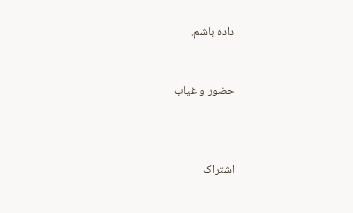داده باشم.


حضور و غیاب



اشتراک